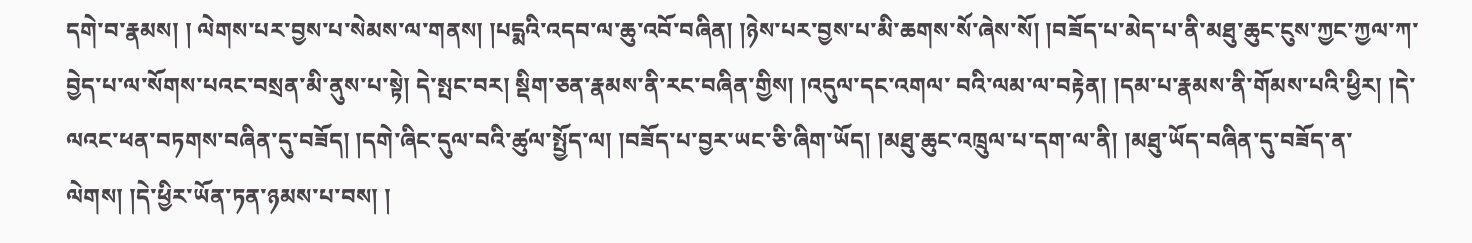དགེ་བ་རྣམས། ། ལེགས་པར་བྱས་པ་སེམས་ལ་གནས། །པདྨའི་འདབ་ལ་ཆུ་འབོ་བཞིན། །ཉེས་པར་བྱས་པ་མི་ཆགས་སོ་ཞེས་སོ། །བཟོད་པ་མེད་པ་ནི་མཐུ་ཆུང་ངུས་ཀྱང་ཀྱལ་ཀ་བྱེད་པ་ལ་སོགས་པའང་བསྲན་མི་ནུས་པ་སྟེ། དེ་སྤང་བར། སྡིག་ཅན་རྣམས་ནི་རང་བཞིན་གྱིས། །འདུལ་དང་འགལ་ བའི་ལམ་ལ་བརྟེན། །དམ་པ་རྣམས་ནི་གོམས་པའི་ཕྱིར། །དེ་ལའང་ཕན་བཏགས་བཞིན་དུ་བཟོད། །དགེ་ཞིང་དུལ་བའི་ཚུལ་སྤྱོད་ལ། །བཟོད་པ་བྱར་ཡང་ཅི་ཞིག་ཡོད། །མཐུ་ཆུང་འཁྲུལ་པ་དག་ལ་ནི། །མཐུ་ཡོད་བཞིན་དུ་བཟོད་ན་ལེགས། །དེ་ཕྱིར་ཡོན་ཏན་ཉམས་པ་བས། །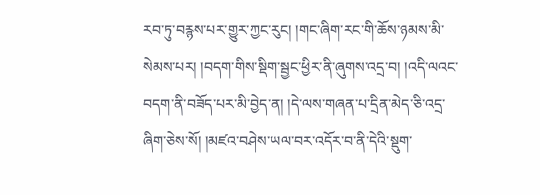རབ་ཏུ་བརྙས་པར་གྱུར་ཀྱང་རུང། །གང་ཞིག་རང་གི་ཆོས་ཉམས་མི་སེམས་པར། །བདག་གིས་སྡིག་སྦྱང་ཕྱིར་ནི་ཞུགས་འདྲ་བ། །འདི་ལའང་བདག་ནི་བཟོད་པར་མི་བྱེད་ན། །དེ་ལས་གཞན་པ་དྲིན་མེད་ཅི་འདྲ་ཞིག་ཅེས་སོ། །མཛའ་བཤེས་ཡལ་བར་འདོར་བ་ནི་དེའི་སྡུག་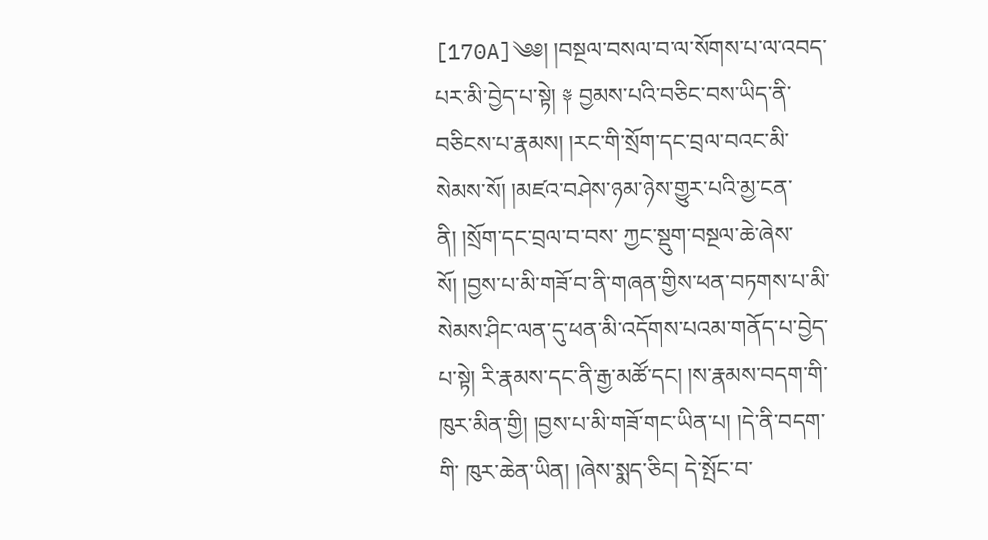[170A]༄༅། །བསྔལ་བསལ་བ་ལ་སོགས་པ་ལ་འབད་པར་མི་བྱེད་པ་སྟེ། ༈ བྱམས་པའི་བཅིང་བས་ཡིད་ནི་བཅིངས་པ་རྣམས། །རང་གི་སྲོག་དང་བྲལ་བའང་མི་སེམས་སོ། །མཛའ་བཤེས་ཉམ་ཉེས་གྱུར་པའི་མྱ་ངན་ནི། །སྲོག་དང་བྲལ་བ་བས་ ཀྱང་སྡུག་བསྔལ་ཆེ་ཞེས་སོ། །བྱས་པ་མི་གཟོ་བ་ནི་གཞན་གྱིས་ཕན་བཏགས་པ་མི་སེམས་ཤིང་ལན་དུ་ཕན་མི་འདོགས་པའམ་གནོད་པ་བྱེད་པ་སྟེ། རི་རྣམས་དང་ནི་རྒྱ་མཚོ་དང། །ས་རྣམས་བདག་གི་ཁུར་མིན་གྱི། །བྱས་པ་མི་གཟོ་གང་ཡིན་པ། །དེ་ནི་བདག་གི་ ཁུར་ཆེན་ཡིན། །ཞེས་སྨད་ཅིང། དེ་སྤོང་བ་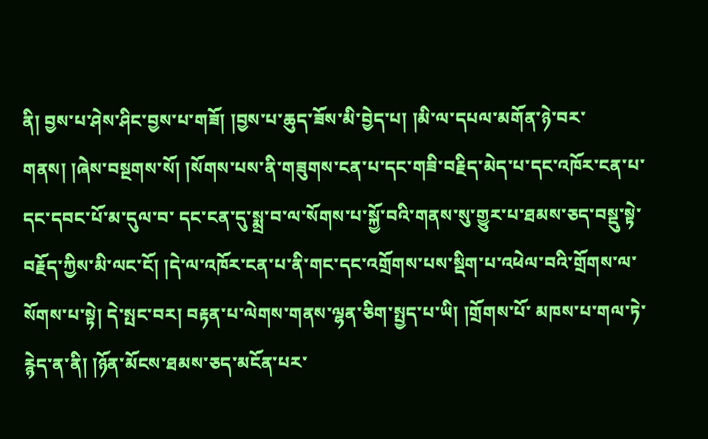ནི། བྱས་པ་ཤེས་ཤིང་བྱས་པ་གཟོ། །བྱས་པ་ཆུད་ཟོས་མི་བྱེད་པ། །མི་ལ་དཔལ་མགོན་ཉེ་བར་གནས། །ཞེས་བསྔགས་སོ། །སོགས་པས་ནི་གཟུགས་ངན་པ་དང་གཟི་བརྗིད་མེད་པ་དང་འཁོར་ངན་པ་དང་དབང་པོ་མ་དུལ་བ་ དང་ངན་དུ་སྨྲ་བ་ལ་སོགས་པ་སྐྱོ་བའི་གནས་སུ་གྱུར་པ་ཐམས་ཅད་བསྡུ་སྟེ་བརྗོད་ཀྱིས་མི་ལང་ངོ། །དེ་ལ་འཁོར་ངན་པ་ནི་གང་དང་འགྲོགས་པས་སྡིག་པ་འཕེལ་བའི་གྲོགས་ལ་སོགས་པ་སྟེ། དེ་སྤང་བར། བརྟན་པ་ལེགས་གནས་ལྷན་ཅིག་སྤྱད་པ་ཡི། །གྲོགས་པོ་ མཁས་པ་གལ་ཏེ་རྙེད་ན་ནི། །ཉོན་མོངས་ཐམས་ཅད་མངོན་པར་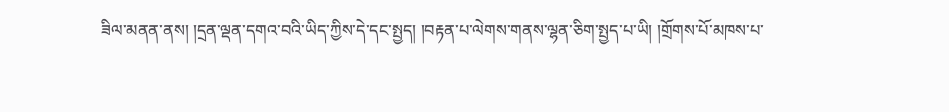ཟིལ་མནན་ནས། །དྲན་ལྡན་དགའ་བའི་ཡིད་ཀྱིས་དེ་དང་སྤྱད། །བརྟན་པ་ལེགས་གནས་ལྷན་ཅིག་སྤྱད་པ་ཡི། །གྲོགས་པོ་མཁས་པ་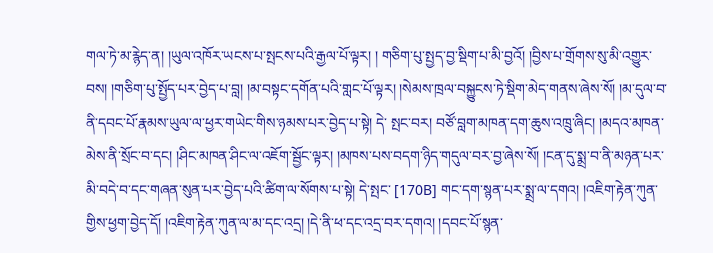གལ་ཏེ་མ་རྙེད་ན། །ཡུལ་འཁོར་ཡངས་པ་སྤངས་པའི་རྒྱལ་པོ་ལྟར། ། གཅིག་པུ་སྤྱད་བྱ་སྡིག་པ་མི་བྱའོ། །བྱིས་པ་གྲོགས་སུ་མི་འགྱུར་བས། །གཅིག་པུ་སྤྱོད་པར་བྱེད་པ་བླ། །མ་བསྟང་དགོན་པའི་གླང་པོ་ལྟར། །སེམས་ཁྲལ་བསྐྱུངས་ཏེ་སྡིག་མེད་གནས་ཞེས་སོ། །མ་དུལ་བ་ནི་དབང་པོ་རྣམས་ཡུལ་ལ་ཕྱར་གཡེང་གིས་ཉམས་པར་བྱེད་པ་སྟེ། དེ་ སྤང་བར། བཙོ་བླག་མཁན་དག་ཆུས་འཁྲུ་ཞིང། །མདའ་མཁན་མེས་ནི་སྲོང་བ་དང། །ཤིང་མཁན་ཤིང་ལ་འཇོག་སྦྱོང་ལྟར། །མཁས་པས་བདག་ཉིད་གདུལ་བར་བྱ་ཞེས་སོ། །ངན་དུ་སྨྲ་བ་ནི་མཉན་པར་མི་བདེ་བ་དང་གཞན་སུན་པར་བྱེད་པའི་ཚིག་ལ་སོགས་པ་སྟེ། དེ་སྤང་ [170B] གང་དག་སྙན་པར་སྨྲ་ལ་དགའ། །འཇིག་རྟེན་ཀུན་གྱིས་ཕྱག་བྱེད་དོ། །འཇིག་རྟེན་ཀུན་ལ་མ་དང་འདྲ། །དེ་ནི་ཕ་དང་འདྲ་བར་དགའ། །དབང་པོ་སྙན་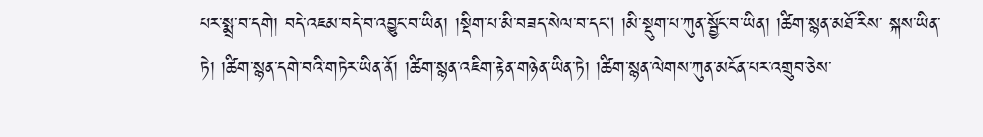པར་སྨྲ་བ་དགེ། བདེ་འཇམ་བདེ་བ་འབྱུང་བ་ཡིན། །སྡིག་པ་མི་བཟད་སེལ་བ་དང། །མི་སྡུག་པ་ཀུན་སྦྱོང་བ་ཡིན། །ཚིག་སྙན་མཐོ་རིས་ སྐས་ཡིན་ཏེ། །ཚིག་སྙན་དགེ་བའི་གཏེར་ཡིན་ནོ། །ཚིག་སྙན་འཇིག་རྟེན་གཉེན་ཡིན་ཏེ། །ཚིག་སྙན་ལེགས་ཀུན་མངོན་པར་འགྲུབ་ཅེས་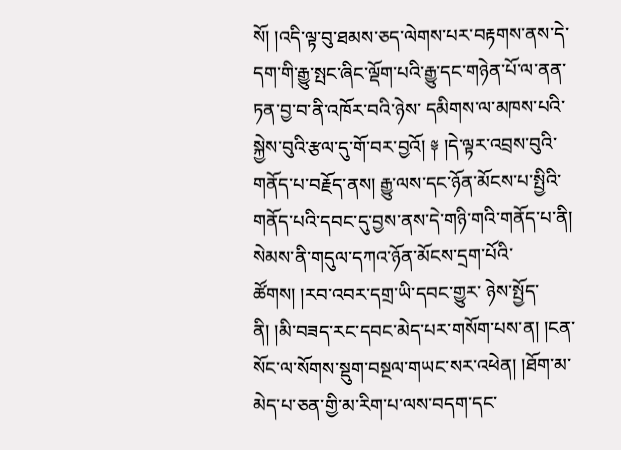སོ། །འདི་ལྟ་བུ་ཐམས་ཅད་ལེགས་པར་བརྟགས་ནས་དེ་དག་གི་རྒྱུ་སྤང་ཞིང་ལྡོག་པའི་རྒྱུ་དང་གཉེན་པོ་ལ་ནན་ཏན་བྱ་བ་ནི་འཁོར་བའི་ཉེས་ དམིགས་ལ་མཁས་པའི་སྐྱེས་བུའི་རྩལ་དུ་གོ་བར་བྱའོ། ༈ །དེ་ལྟར་འབྲས་བུའི་གནོད་པ་བརྗོད་ནས། རྒྱུ་ལས་དང་ཉོན་མོངས་པ་སྤྱིའི་གནོད་པའི་དབང་དུ་བྱས་ནས་དེ་གཉི་གའི་གནོད་པ་ནི། སེམས་ནི་གདུལ་དཀའ་ཉོན་མོངས་དྲག་པོའི་ཚོགས། །རབ་འབར་དགྲ་ཡི་དབང་གྱུར་ ཉེས་སྤྱོད་ནི། །མི་བཟད་རང་དབང་མེད་པར་གསོག་པས་ན། །ངན་སོང་ལ་སོགས་སྡུག་བསྔལ་གཡང་སར་འཕེན། །ཐོག་མ་མེད་པ་ཅན་གྱི་མ་རིག་པ་ལས་བདག་དང་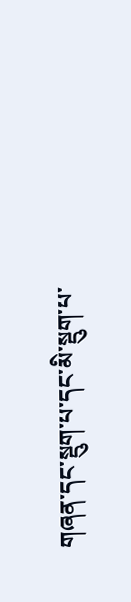གཞན་དང་སྡུག་པ་དང་མི་སྡུག་པ་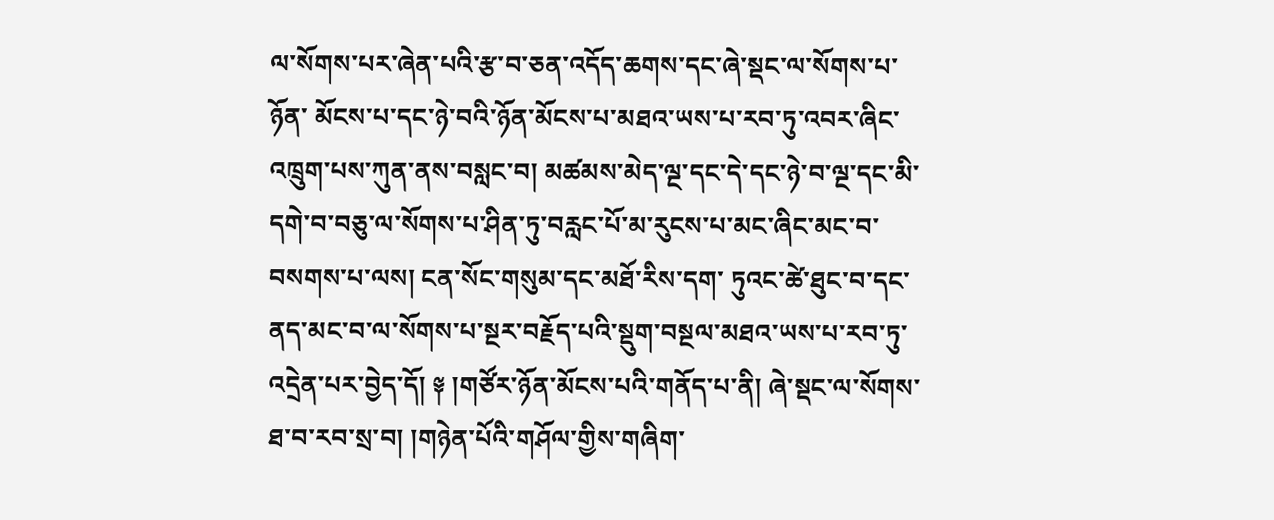ལ་སོགས་པར་ཞེན་པའི་རྩ་བ་ཅན་འདོད་ཆགས་དང་ཞེ་སྡང་ལ་སོགས་པ་ཉོན་ མོངས་པ་དང་ཉེ་བའི་ཉོན་མོངས་པ་མཐའ་ཡས་པ་རབ་ཏུ་འབར་ཞིང་འཁྲུག་པས་ཀུན་ནས་བསླང་བ། མཚམས་མེད་ལྔ་དང་དེ་དང་ཉེ་བ་ལྔ་དང་མི་དགེ་བ་བཅུ་ལ་སོགས་པ་ཤིན་ཏུ་བརླང་པོ་མ་རུངས་པ་མང་ཞིང་མང་བ་བསགས་པ་ལས། ངན་སོང་གསུམ་དང་མཐོ་རིས་དག་ ཏུའང་ཚེ་ཐུང་བ་དང་ནད་མང་བ་ལ་སོགས་པ་སྔར་བརྗོད་པའི་སྡུག་བསྔལ་མཐའ་ཡས་པ་རབ་ཏུ་འདྲེན་པར་བྱེད་དོ། ༈ །གཙོར་ཉོན་མོངས་པའི་གནོད་པ་ནི། ཞེ་སྡང་ལ་སོགས་ཐ་བ་རབ་སྲ་བ། །གཉེན་པོའི་གཤོལ་གྱིས་གཞིག་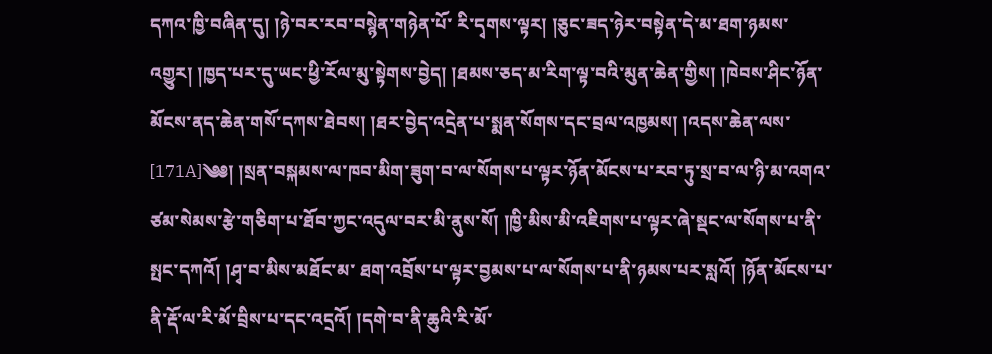དཀའ་ཁྱི་བཞིན་དུ། །ཉེ་བར་རབ་བསྙེན་གཉེན་པོ་ རི་དྭགས་ལྟར། །ཅུང་ཟད་ཉེར་བསྟེན་དེ་མ་ཐག་ཉམས་འགྱུར། །ཁྱད་པར་དུ་ཡང་ཕྱི་རོལ་མུ་སྟེགས་བྱེད། །ཐམས་ཅད་མ་རིག་ལྟ་བའི་མུན་ཆེན་གྱིས། །ཁེབས་ཤིང་ཉོན་མོངས་ནད་ཆེན་གསོ་དཀས་ཐེབས། །ཐར་བྱེད་འདྲེན་པ་སྨན་སོགས་དང་བྲལ་འཁྱམས། །འདས་ཆེན་ལས་ [171A]༄༅། །སྲན་བསྐམས་ལ་ཁབ་མིག་ཟུག་བ་ལ་སོགས་པ་ལྟར་ཉོན་མོངས་པ་རབ་ཏུ་སྲ་བ་ལ་ཉི་མ་འགའ་ཙམ་སེམས་རྩེ་གཅིག་པ་ཐོབ་ཀྱང་འདུལ་བར་མི་ནུས་སོ། །ཁྱི་མིས་མི་འཇིགས་པ་ལྟར་ཞེ་སྡང་ལ་སོགས་པ་ནི་སྤང་དཀའོ། །ཤྭ་བ་མིས་མཐོང་མ་ ཐག་འབྲོས་པ་ལྟར་བྱམས་པ་ལ་སོགས་པ་ནི་ཉམས་པར་སླའོ། །ཉོན་མོངས་པ་ནི་རྡོ་ལ་རི་མོ་བྲིས་པ་དང་འདྲའོ། །དགེ་བ་ནི་ཆུའི་རི་མོ་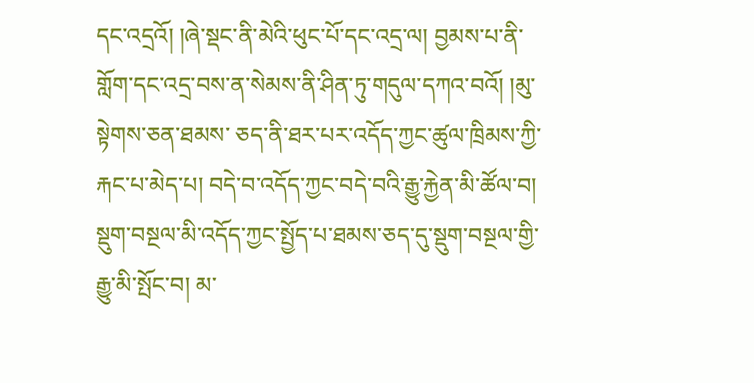དང་འདྲའོ། །ཞེ་སྡང་ནི་མེའི་ཕུང་པོ་དང་འདྲ་ལ། བྱམས་པ་ནི་གློག་དང་འདྲ་བས་ན་སེམས་ནི་ཤིན་ཏུ་གདུལ་དཀའ་བའོ། །མུ་སྟེགས་ཅན་ཐམས་ ཅད་ནི་ཐར་པར་འདོད་ཀྱང་ཚུལ་ཁྲིམས་ཀྱི་རྐང་པ་མེད་པ། བདེ་བ་འདོད་ཀྱང་བདེ་བའི་རྒྱུ་རྐྱེན་མི་ཚོལ་བ། སྡུག་བསྔལ་མི་འདོད་ཀྱང་སྤྱོད་པ་ཐམས་ཅད་དུ་སྡུག་བསྔལ་གྱི་རྒྱུ་མི་སྤོང་བ། མ་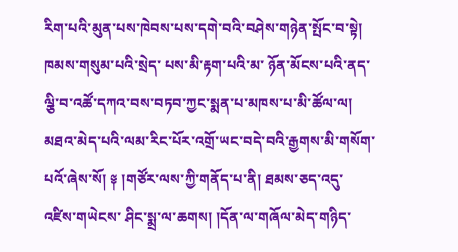རིག་པའི་མུན་པས་ཁེབས་པས་དགེ་བའི་བཤེས་གཉེན་སྤོང་བ་སྟེ། ཁམས་གསུམ་པའི་སྲེད་ པས་མི་རྟག་པའི་མ་ ཉོན་མོངས་པའི་ནད་ལྕི་བ་འཚོ་དཀའ་བས་བཏབ་ཀྱང་སྨན་པ་མཁས་པ་མི་ཚོལ་ལ། མཐའ་མེད་པའི་ལམ་རིང་པོར་འགྲོ་ཡང་བདེ་བའི་རྒྱགས་མི་གསོག་པའོ་ཞེས་སོ། ༈ །གཙོར་ལས་ཀྱི་གནོད་པ་ནི། ཐམས་ཅད་འདུ་འཛིས་གཡེངས་ ཤིང་སྨྲ་ལ་ཆགས། །དོན་ལ་གཞོལ་མེད་གཉིད་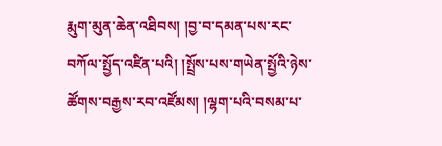རྨུག་མུན་ཆེན་འཐིབས། །བྱ་བ་དམན་པས་རང་བཀོལ་སྤྱོད་འཛིན་པའི། །སྤྲོས་པས་གཡེན་སྤྱོའི་ཉེས་ཚོགས་བརྒྱས་རབ་འཛོམས། །ལྷག་པའི་བསམ་པ་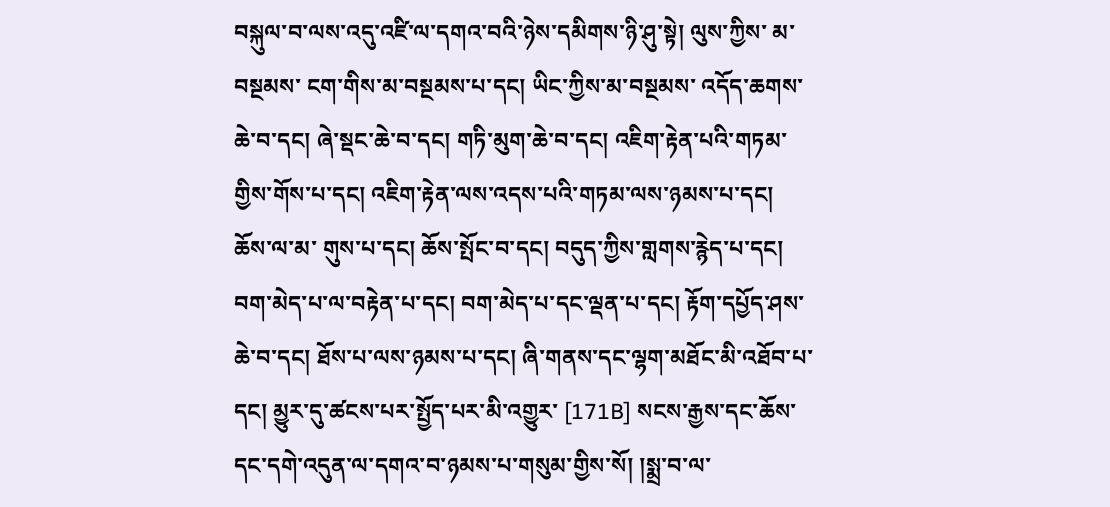བསྐུལ་བ་ལས་འདུ་འཛི་ལ་དགའ་བའི་ཉེས་དམིགས་ཉི་ཤུ་སྟེ། ལུས་ཀྱིས་ མ་བསྔམས་ ངག་གིས་མ་བསྔམས་པ་དང། ཡིང་ཀྱིས་མ་བསྔམས་ འདོད་ཆགས་ཆེ་བ་དང། ཞེ་སྡང་ཆེ་བ་དང། གཏི་མུག་ཆེ་བ་དང། འཇིག་རྟེན་པའི་གཏམ་གྱིས་གོས་པ་དང། འཇིག་རྟེན་ལས་འདས་པའི་གཏམ་ལས་ཉམས་པ་དང། ཆོས་ལ་མ་ གུས་པ་དང། ཆོས་སྤོང་བ་དང། བདུད་ཀྱིས་གླགས་རྙེད་པ་དང། བག་མེད་པ་ལ་བརྟེན་པ་དང། བག་མེད་པ་དང་ལྡན་པ་དང། རྟོག་དཔྱོད་ཤས་ཆེ་བ་དང། ཐོས་པ་ལས་ཉམས་པ་དང། ཞི་གནས་དང་ལྷག་མཐོང་མི་འཐོབ་པ་དང། མྱུར་དུ་ཚངས་པར་སྤྱོད་པར་མི་འགྱུར་ [171B] སངས་རྒྱས་དང་ཆོས་དང་དགེ་འདུན་ལ་དགའ་བ་ཉམས་པ་གསུམ་གྱིས་སོ། །སྨྲ་བ་ལ་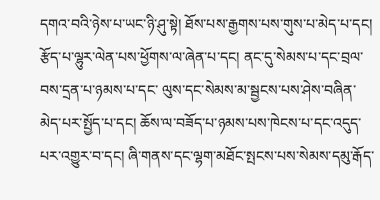དགའ་བའི་ཉེས་པ་ཡང་ཉི་ཤུ་སྟེ། ཐོས་པས་རྒྱགས་པས་གུས་པ་མེད་པ་དང། རྩོད་པ་ལྷུར་ལེན་པས་ཕྱོགས་ལ་ཞེན་པ་དང། ནང་དུ་སེམས་པ་དང་བྲལ་བས་དྲན་པ་ཉམས་པ་དང་ ལུས་དང་སེམས་མ་སྦྱངས་པས་ཤེས་བཞིན་མེད་པར་སྤྱོད་པ་དང། ཆོས་ལ་བཟོད་པ་ཉམས་པས་ཁེངས་པ་དང་འདུད་པར་འགྱུར་བ་དང། ཞི་གནས་དང་ལྷག་མཐོང་སྤངས་པས་སེམས་དམུ་རྒོད་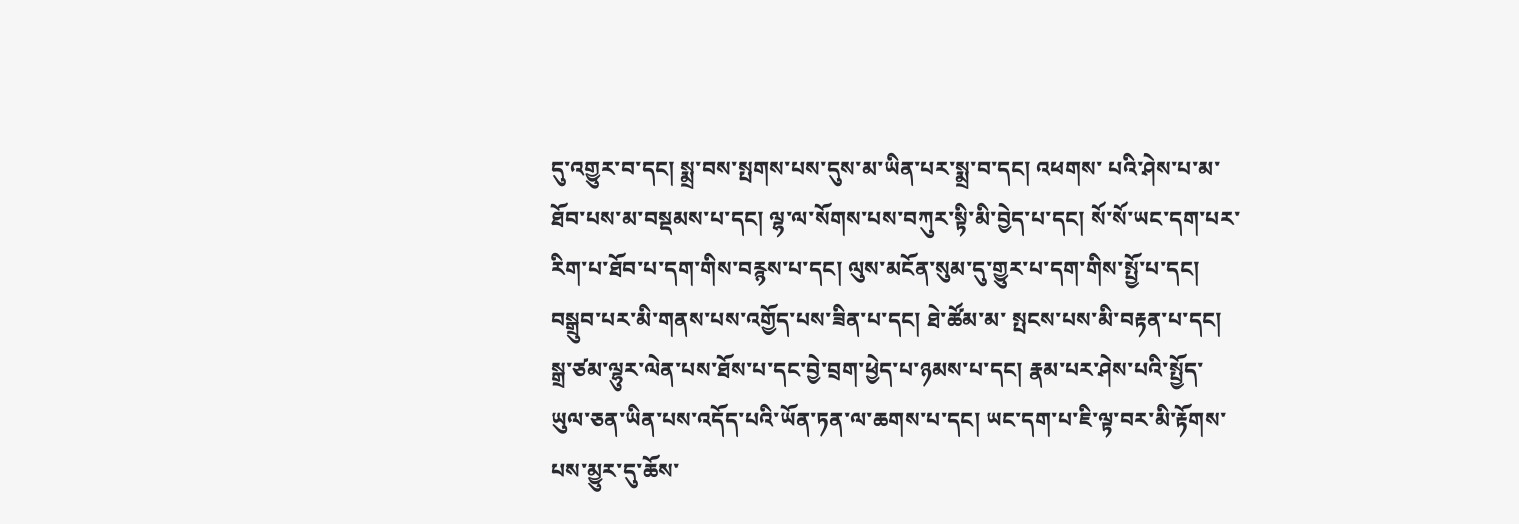དུ་འགྱུར་བ་དང། སྨྲ་བས་སྤགས་པས་དུས་མ་ཡིན་པར་སྨྲ་བ་དང། འཕགས་ པའི་ཤེས་པ་མ་ཐོབ་པས་མ་བསྡམས་པ་དང། ལྷ་ལ་སོགས་པས་བཀུར་སྟི་མི་བྱེད་པ་དང། སོ་སོ་ཡང་དག་པར་རིག་པ་ཐོབ་པ་དག་གིས་བརྙས་པ་དང། ལུས་མངོན་སུམ་དུ་གྱུར་པ་དག་གིས་སྤྱོ་པ་དང། བསྒྲུབ་པར་མི་གནས་པས་འགྱོད་པས་ཟིན་པ་དང། ཐེ་ཚོམ་མ་ སྤངས་པས་མི་བརྟན་པ་དང། སྒྲ་ཙམ་ལྷུར་ལེན་པས་ཐོས་པ་དང་བྱེ་བྲག་ཕྱེད་པ་ཉམས་པ་དང། རྣམ་པར་ཤེས་པའི་སྤྱོད་ཡུལ་ཅན་ཡིན་པས་འདོད་པའི་ཡོན་ཏན་ལ་ཆགས་པ་དང། ཡང་དག་པ་ཇི་ལྟ་བར་མི་རྟོགས་པས་མྱུར་དུ་ཆོས་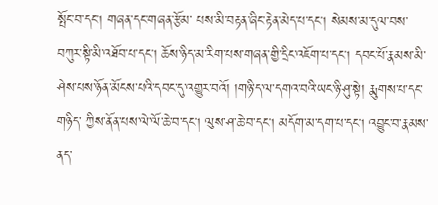སྤོང་བ་དང། གཞན་དང་གཞན་རྩོམ་ པས་མི་བརྟན་ཞིང་རྟེན་མེད་པ་དང། སེམས་མ་དུལ་བས་བཀུར་སྟི་མི་འཐོབ་པ་དང། ཆོས་ཉིད་མ་རིག་པས་གཞན་གྱི་དྲིང་འཇོག་པ་དང། དབང་པོ་རྣམས་མི་ཤེས་པས་ཉོན་མོངས་པའི་དབང་དུ་འགྱུར་བའོ། །གཉི་ད་ལ་དགའ་བའི་ཡང་ཉི་ཤུ་སྟེ། རྨུགས་པ་དང་གཉིད་ ཀྱིས་ནོན་པས་ལེ་ལོ་ཆེ་བ་དང། ལུས་ཤ་ཆེ་བ་དང། མདོག་མ་དག་པ་དང། འབྱུང་བ་རྣམས་ནད་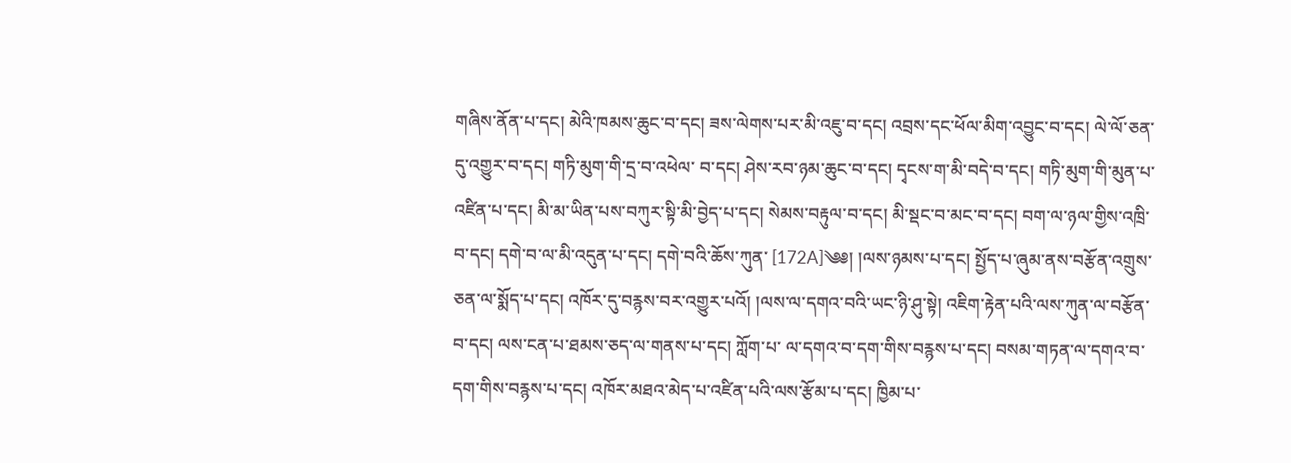གཞིས་ནོན་པ་དང། མེའི་ཁམས་ཆུང་བ་དང། ཟས་ལེགས་པར་མི་འཇུ་བ་དང། འབྲས་དང་ཕོལ་མིག་འབྱུང་བ་དང། ལེ་ལོ་ཅན་དུ་འགྱུར་བ་དང། གཏི་མུག་གི་དྲ་བ་འཕེལ་ བ་དང། ཤེས་རབ་ཉམ་ཆུང་བ་དང། དྭངས་ག་མི་བདེ་བ་དང། གཏི་མུག་གི་མུན་པ་འཛིན་པ་དང། མི་མ་ཡིན་པས་བཀུར་སྟི་མི་བྱེད་པ་དང། སེམས་བརྟུལ་བ་དང། མི་སྡང་བ་མང་བ་དང། བག་ལ་ཉལ་གྱིས་འཁྲི་བ་དང། དགེ་བ་ལ་མི་འདུན་པ་དང། དགེ་བའི་ཆོས་ཀུན་ [172A]༄༅། །ལས་ཉམས་པ་དང། སྤྱོད་པ་ཞུམ་ནས་བརྩོན་འགྲུས་ཅན་ལ་སྨོད་པ་དང། འཁོར་དུ་བརྙས་བར་འགྱུར་པའོ། །ལས་ལ་དགའ་བའི་ཡང་ཉི་ཤུ་སྟེ། འཇིག་རྟེན་པའི་ལས་ཀུན་ལ་བརྩོན་བ་དང། ལས་ངན་པ་ཐམས་ཅད་ལ་གནས་པ་དང། ཀློག་པ་ ལ་དགའ་བ་དག་གིས་བརྙས་པ་དང། བསམ་གཏན་ལ་དགའ་བ་དག་གིས་བརྙས་པ་དང། འཁོར་མཐའ་མེད་པ་འཛིན་པའི་ལས་རྩོམ་པ་དང། ཁྱིམ་པ་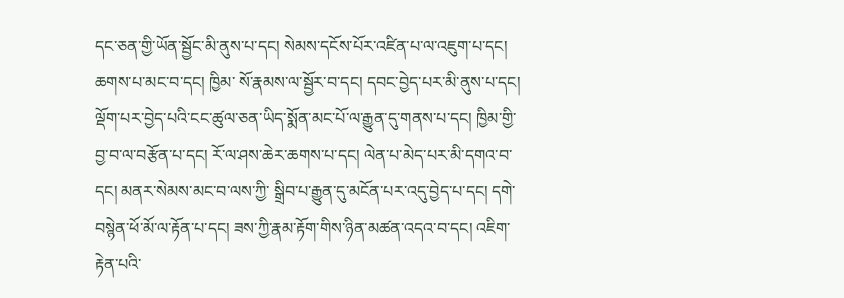དང་ཅན་གྱི་ཡོན་སྦྱོང་མི་ནུས་པ་དང། སེམས་དངོས་པོར་འཛིན་པ་ལ་འཇུག་པ་དང། ཆགས་པ་མང་བ་དང། ཁྱིམ་ སོ་རྣམས་ལ་སྦྱོར་བ་དང། དབང་བྱེད་པར་མི་ནུས་པ་དང། ལྡོག་པར་བྱེད་པའི་ངང་ཚུལ་ཅན་ཡིད་སྨོན་མང་པོ་ལ་རྒྱུན་དུ་གནས་པ་དང། ཁྱིམ་གྱི་བྱ་བ་ལ་བརྩོན་པ་དང། རོ་ལ་ཤས་ཆེར་ཆགས་པ་དང། ལེན་པ་མེད་པར་མི་དགའ་བ་དང། མནར་སེམས་མང་བ་ལས་ཀྱི་ སྒྲིབ་པ་རྒྱུན་དུ་མངོན་པར་འདུ་བྱེད་པ་དང། དགེ་བསྙེན་ཕོ་མོ་ལ་རྟོན་པ་དང། ཟས་ཀྱི་རྣམ་རྟོག་གིས་ཉིན་མཚན་འདའ་བ་དང། འཇིག་རྟེན་པའི་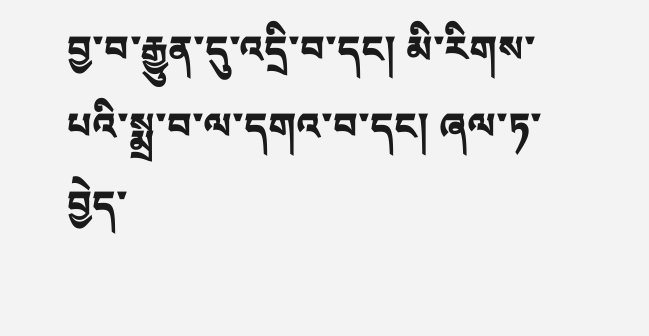བྱ་བ་རྒྱུན་དུ་འདྲི་བ་དང། མི་རིགས་པའི་སྨྲ་བ་ལ་དགའ་བ་དང། ཞལ་ཏ་བྱེད་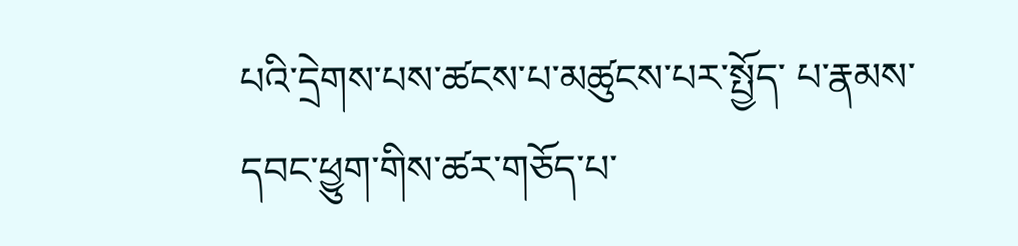པའི་དྲེགས་པས་ཚངས་པ་མཚུངས་པར་སྤྱོད་ པ་རྣམས་དབང་ཕྱུག་གིས་ཚར་གཅོད་པ་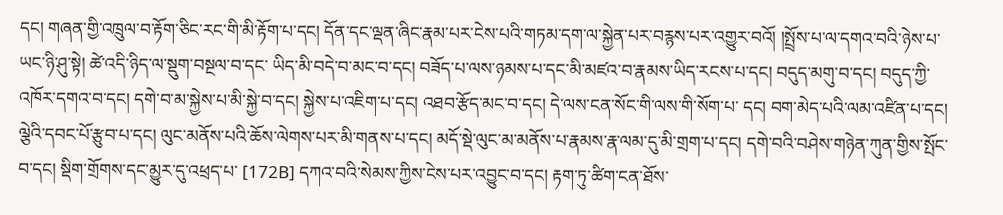དང། གཞན་གྱི་འཁྲུལ་བ་རྟོག་ཅིང་རང་གི་མི་རྟོག་པ་དང། དོན་དང་ལྡན་ཞིང་རྣམ་པར་ངེས་པའི་གཏམ་དག་ལ་སྐྱེན་པར་བརྙས་པར་འགྱུར་བའོ། །སྤྲོས་པ་ལ་དགའ་བའི་ཉེས་པ་ཡང་ཉི་ཤུ་སྟེ། ཚེ་འདི་ཉིད་ལ་སྡུག་བསྔལ་བ་དང་ ཡིད་མི་བདེ་བ་མང་བ་དང། བཟོད་པ་ལས་ཉམས་པ་དང་མི་མཛའ་བ་རྣམས་ཡིད་རངས་པ་དང། བདུད་མགུ་བ་དང། བདུད་ཀྱི་འཁོར་དགའ་བ་དང། དགེ་བ་མ་སྐྱེས་པ་མི་སྐྱེ་བ་དང། སྐྱེས་པ་འཇིག་པ་དང། འཐབ་རྩོད་མང་བ་དང། དེ་ལས་ངན་སོང་གི་ལས་གི་སོག་པ་ དང། བག་མེད་པའི་ལམ་འཛིན་པ་དང། ལྕེའི་དབང་པོ་རྩུབ་པ་དང། ལུང་མནོས་པའི་ཆོས་ལེགས་པར་མི་གནས་པ་དང། མདོ་སྡེ་ལུང་མ་མནོས་པ་རྣམས་རྣ་ལམ་དུ་མི་གྲག་པ་དང། དགེ་བའི་བཤེས་གཉེན་ཀུན་གྱིས་སྤོང་བ་དང། སྡིག་གྲོགས་དང་མྱུར་དུ་འཕྲད་པ་ [172B] དཀའ་བའི་སེམས་ཀྱིས་ངེས་པར་འབྱུང་བ་དང། རྟག་ཏུ་ཚིག་ངན་ཐོས་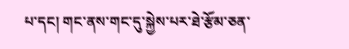པ་དང། གང་ནས་གང་དུ་སྐྱེས་པར་ཐེ་རྩོམ་ཅན་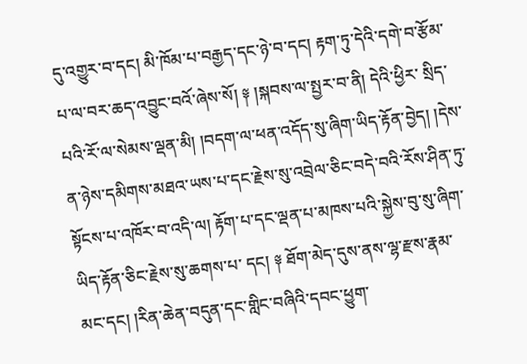དུ་འགྱུར་བ་དང། མི་ཁོམ་པ་བརྒྱད་དང་ཉེ་བ་དང། རྟག་ཏུ་དེའི་དགེ་བ་རྩོམ་པ་ལ་བར་ཆད་འབྱུང་བའོ་ཞེས་སོ། ༈ །སྐབས་ལ་སྤྱར་བ་ནི། དེའི་ཕྱིར་ སྲིད་པའི་རོ་ལ་སེམས་ལྡན་མི། །བདག་ལ་ཕན་འདོད་སུ་ཞིག་ཡིད་རྟོན་བྱེད། །དེས་ན་ཉེས་དམིགས་མཐའ་ཡས་པ་དང་རྗེས་སུ་འབྲེལ་ཅིང་བདེ་བའི་རོས་ཤིན་ཏུ་སྟོངས་པ་འཁོར་བ་འདི་ལ། རྟོག་པ་དང་ལྡན་པ་མཁས་པའི་སྐྱེས་བུ་སུ་ཞིག་ཡིད་རྟོན་ཅིང་རྗེས་སུ་ཆགས་པ་ དང། ༈ ཐོག་མེད་དུས་ནས་ལྷ་རྫས་རྣམ་མང་དང། །རིན་ཆེན་བདུན་དང་གླིང་བཞིའི་དབང་ཕྱུག་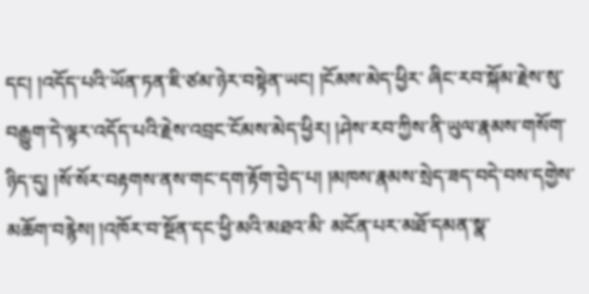དང། །འདོད་པའི་ཡོན་ཏན་ཇི་ཙམ་ཉེར་བསྟེན་ཡང། །ངོམས་མེད་ཕྱིར་ ཞིང་རབ་སྐོམ་རྗེས་སུ་བརྒྱུག་དེ་ལྟར་འདོད་པའི་རྗེས་འབྲང་ངོམས་མེད་ཕྱིར། །ཤེས་རབ་ཀྱིས་ནི་ཡུལ་རྣམས་གསོག་ཉིད་དུ། །སོ་སོར་བརྟགས་ནས་གང་དག་རྟོག་བྱེད་པ། །མཁས་རྣམས་སྲེད་ཟད་བདེ་བས་དགྱེས་མཆོག་བརྙེས། །འཁོར་བ་སྔོན་དང་ཕྱི་མའི་མཐའ་མི་ མངོན་པར་མཐོ་དམན་སྣ་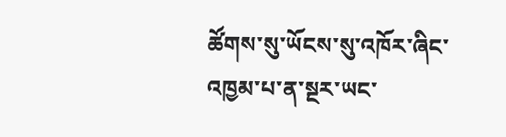ཚོགས་སུ་ཡོངས་སུ་འཁོར་ཞིང་འཁྱམ་པ་ན་སྔར་ཡང་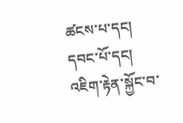ཚངས་པ་དང། དབང་པོ་དང། འཇིག་རྟེན་སྐྱོང་བ་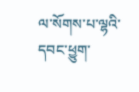ལ་སོགས་པ་ལྷའི་དབང་ཕྱུག་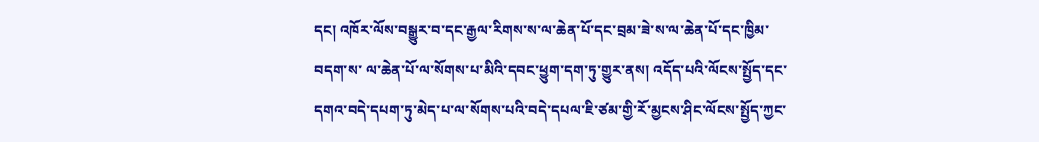དང། འཁོར་ལོས་བསྒྱུར་བ་དང་རྒྱལ་རིགས་ས་ལ་ཆེན་པོ་དང་བྲམ་ཟེ་ས་ལ་ཆེན་པོ་དང་ཁྱིམ་བདག་ས་ ལ་ཆེན་པོ་ལ་སོགས་པ་མིའི་དབང་ཕྱུག་དག་ཏུ་གྱུར་ནས། འདོད་པའི་ལོངས་སྤྱོད་དང་དགའ་བདེ་དཔག་ཏུ་མེད་པ་ལ་སོགས་པའི་བདེ་དཔལ་ཇི་ཙམ་གྱི་རོ་མྱངས་ཤིང་ལོངས་སྤྱོད་ཀྱང་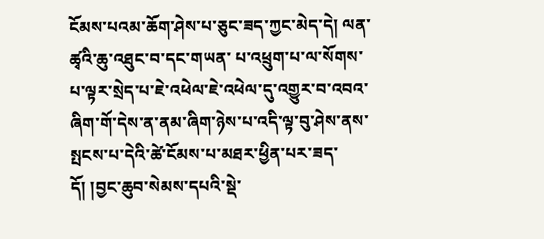ངོམས་པའམ་ཆོག་ཤེས་པ་ཅུང་ཟད་ཀྱང་མེད་དེ། ལན་ཚྭའི་ཆུ་འཐུང་བ་དང་གཡན་ པ་འཕྲུག་པ་ལ་སོགས་པ་ལྟར་སྲེད་པ་ཇེ་འཕེལ་ཇེ་འཕེལ་དུ་འགྱུར་བ་འབའ་ཞིག་གོ་དེས་ན་ནམ་ཞིག་ཉེས་པ་འདི་ལྟ་བུ་ཤེས་ནས་སྤངས་པ་དེའི་ཚེ་ངོམས་པ་མཐར་ཕྱིན་པར་ཟད་དོ། །བྱང་ཆུབ་སེམས་དཔའི་སྡེ་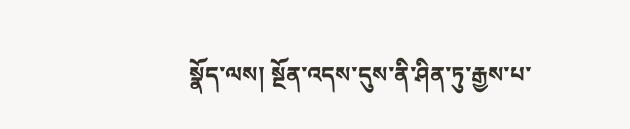སྣོད་ལས། སྔོན་འདས་དུས་ནི་ཤིན་ཏུ་རྒྱས་པ་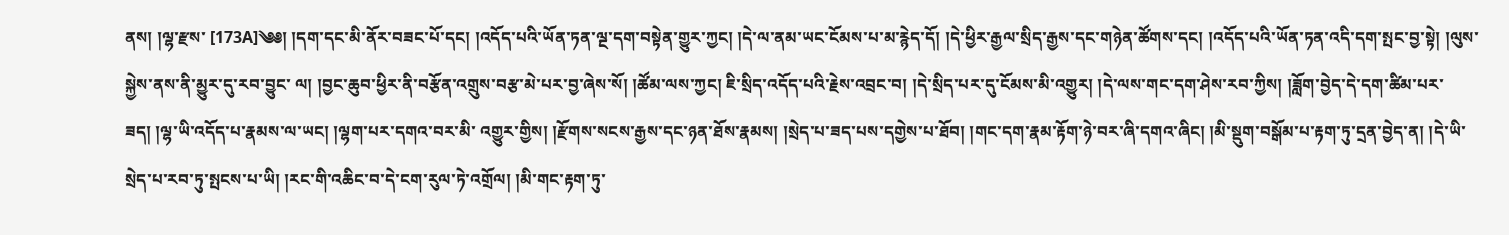ནས། །ལྷ་རྫས་ [173A]༄༅། །དག་དང་མི་ནོར་བཟང་པོ་དང། །འདོད་པའི་ཡོན་ཏན་ལྔ་དག་བསྟེན་གྱུར་ཀྱང། །དེ་ལ་ནམ་ཡང་ངོམས་པ་མ་རྙེད་དོ། །དེ་ཕྱིར་རྒྱལ་སྲིད་རྒྱས་དང་གཉེན་ཚོགས་དང། །འདོད་པའི་ཡོན་ཏན་འདི་དག་སྤང་བྱ་སྟེ། །ལུས་སྐྱེས་ནས་ནི་མྱུར་དུ་རབ་བྱུང་ ལ། །བྱང་ཆུབ་ཕྱིར་ནི་བརྩོན་འགྲུས་བརྩ་མེ་པར་བྱ་ཞེས་སོ། །ཚོམ་ལས་ཀྱང། ཇི་སྲིད་འདོད་པའི་རྗེས་འབྲང་བ། །དེ་སྲིད་པར་དུ་ངོམས་མི་འགྱུར། །དེ་ལས་གང་དག་ཤེས་རབ་ཀྱིས། །ཟློག་བྱེད་དེ་དག་ཚིམ་པར་ཟད། །ལྷ་ཡི་འདོད་པ་རྣམས་ལ་ཡང། །ལྷག་པར་དགའ་བར་མི་ འགྱུར་གྱིས། །རྫོགས་སངས་རྒྱས་དང་ཉན་ཐོས་རྣམས། །སྲེད་པ་ཟད་པས་དགྱེས་པ་ཐོབ། །གང་དག་རྣམ་རྟོག་ཉེ་བར་ཞི་དགའ་ཞིང། །མི་སྡུག་བསྒོམ་པ་རྟག་ཏུ་དྲན་བྱེད་ན། །དེ་ཡི་སྲེད་པ་རབ་ཏུ་སྤངས་པ་ཡི། །རང་གི་འཆིང་བ་དེ་ངག་རུལ་ཏེ་འགྲོལ། །མི་གང་རྟག་ཏུ་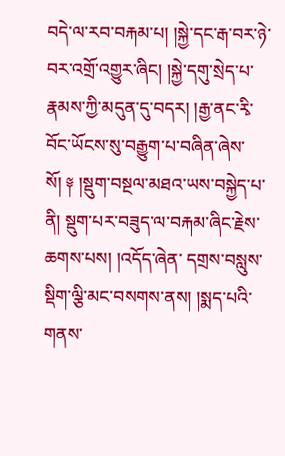བདེ་ལ་རབ་བརྐམ་པ། །སྐྱེ་དང་རྒ་བར་ཉེ་བར་འགྲོ་འགྱུར་ཞིང། །སྐྱེ་དགུ་སྲེད་པ་རྣམས་ཀྱི་མདུན་དུ་བདར། །རྒྱ་ནང་རྭི་བོང་ཡོངས་སུ་བརྒྱུག་པ་བཞིན་ཞེས་སོ། ༈ །སྡུག་བསྔལ་མཐའ་ཡས་བསྐྱེད་པ་ནི། སྡུག་པར་བཟུད་ལ་བརྐམ་ཞིང་རྗེས་ཆགས་པས། །འདོད་ཞེན་ དགྲས་བསླུས་སྡིག་ལྕི་མང་བསགས་ནས། །སྨད་པའི་གནས་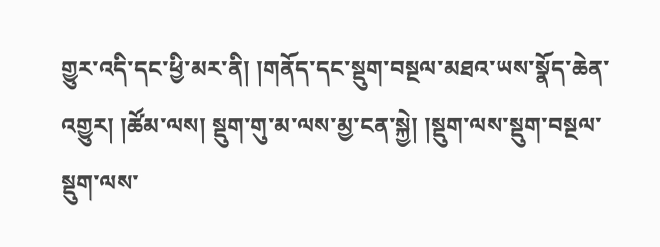གྱུར་འདི་དང་ཕྱི་མར་ནི། །གནོད་དང་སྡུག་བསྔལ་མཐའ་ཡས་སྣོད་ཆེན་འགྱུར། །ཚོམ་ལས། སྡུག་གུ་མ་ལས་མྱ་ངན་སྐྱེ། །སྡུག་ལས་སྡུག་བསྔལ་སྡུག་ལས་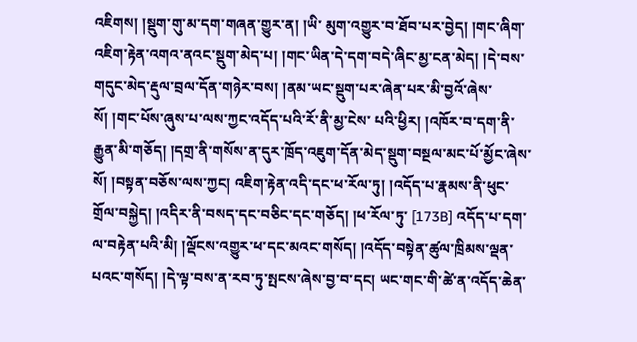འཇིགས། །སྡུག་གུ་མ་དག་གཞན་གྱུར་ན། །ཡི་ མུག་འགྱུར་བ་ཐོབ་པར་བྱེད། །གང་ཞིག་འཇིག་རྟེན་འགའ་ནའང་སྡུག་མེད་པ། །གང་ཡིན་དེ་དག་བདེ་ཞིང་མྱ་ངན་མེད། །དེ་བས་གདུང་མེད་རྡུལ་བྲལ་དོན་གཉེར་བས། །ནམ་ཡང་སྡུག་པར་ཞེན་པར་མི་བྱའོ་ཞེས་སོ། །གང་པོས་ཞུས་པ་ལས་ཀྱང་འདོད་པའི་རོ་ནི་མྱ་ངེས་ པའི་ཕྱིར། །འཁོར་བ་དག་ནི་རྒྱུན་མི་གཅོད། །དགྲ་ནི་གསོས་ན་དུར་ཁྲོད་འཇུག་དོན་མེད་སྡུག་བསྔལ་མང་པོ་མྱོང་ཞེས་སོ། །བསྟན་བཅོས་ལས་ཀྱང། འཇིག་རྟེན་འདི་དང་ཕ་རོལ་ཏུ། །འདོད་པ་རྣམས་ནི་ཕུང་གྲོལ་བསྐྱེད། །འདིར་ནི་བསད་དང་བཅིང་དང་གཅོད། །ཕ་རོལ་ཏུ་ [173B] འདོད་པ་དག་ལ་བརྟེན་པའི་མི། །ལྡོངས་འགྱུར་ཕ་དང་མའང་གསོད། །འདོད་བསྟེན་ཚུལ་ཁྲིམས་ལྡན་པའང་གསོད། །དེ་ལྟ་བས་ན་རབ་ཏུ་སྤངས་ཞེས་བྱ་བ་དང། ཡང་གང་གི་ཚེ་ན་འདོད་ཆེན་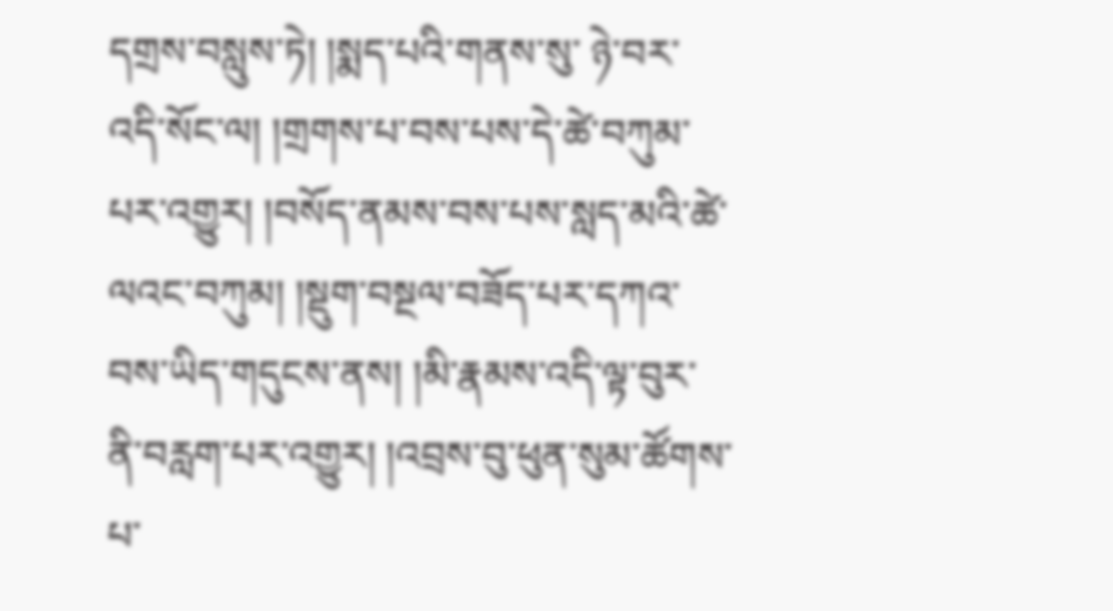དགྲས་བསླུས་ཏེ། །སྨད་པའི་གནས་སུ་ ཉེ་བར་འདི་སོང་ལ། །གྲགས་པ་བས་པས་དེ་ཚེ་བཀུམ་པར་འགྱུར། །བསོད་ནམས་བས་པས་སླད་མའི་ཚེ་ལའང་བཀུམ། །སྡུག་བསྔལ་བཟོད་པར་དཀའ་བས་ཡིད་གདུངས་ནས། །མི་རྣམས་འདི་ལྟ་བུར་ནི་བརླག་པར་འགྱུར། །འབྲས་བུ་ཕུན་སུམ་ཚོགས་པ་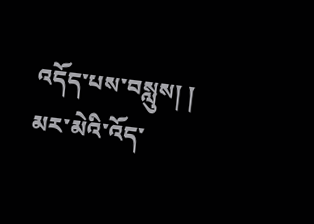འདོད་པས་བསླུས། ། མར་མེའི་འོད་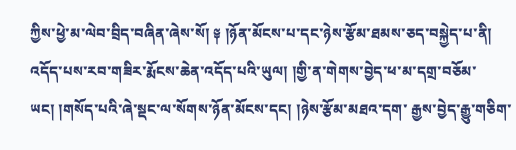ཀྱིས་ཕྱེ་མ་ལེབ་བྲིད་བཞིན་ཞེས་སོ། ༈ །ཉོན་མོངས་པ་དང་ཉེས་རྩོམ་ཐམས་ཅད་བསྐྱེད་པ་ནི། འདོད་པས་རབ་གཟིར་རྨོངས་ཆེན་འདོད་པའི་ཡུལ། །གྱི་ན་གེགས་བྱེད་ཕ་མ་དགྲ་བཅོམ་ཡང། །གསོད་པའི་ཞེ་སྡང་ལ་སོགས་ཉོན་མོངས་དང། །ཉེས་རྩོམ་མཐའ་དག་ རྒྱས་བྱེད་རྒྱུ་གཅིག་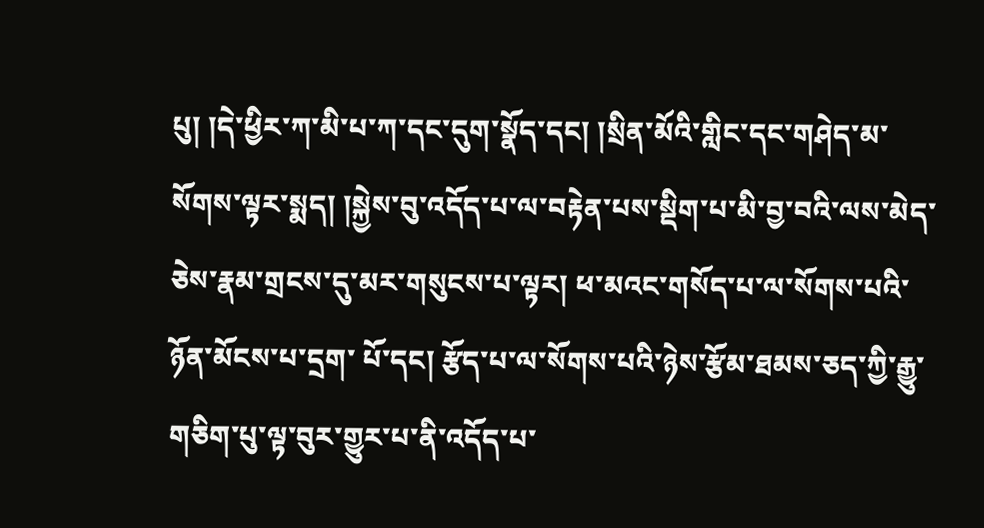པུ། །དེ་ཕྱིར་ཀ་མི་པ་ཀ་དང་དུག་སྣོད་དང། །སྲིན་མོའི་གླིང་དང་གཤེད་མ་སོགས་ལྟར་སྨད། །སྐྱེས་བུ་འདོད་པ་ལ་བརྟེན་པས་སྡིག་པ་མི་བྱ་བའི་ལས་མེད་ཅེས་རྣམ་གྲངས་དུ་མར་གསུངས་པ་ལྟར། ཕ་མའང་གསོད་པ་ལ་སོགས་པའི་ཉོན་མོངས་པ་དྲག་ པོ་དང། རྩོད་པ་ལ་སོགས་པའི་ཉེས་རྩོམ་ཐམས་ཅད་ཀྱི་རྒྱུ་གཅིག་པུ་ལྟ་བུར་གྱུར་པ་ནི་འདོད་པ་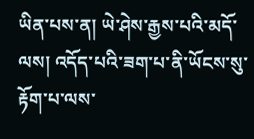ཡིན་པས་ན། ཡེ་ཤེས་རྒྱས་པའི་མདོ་ལས། འདོད་པའི་ཟག་པ་ནི་ཡོངས་སུ་རྟོག་པ་ལས་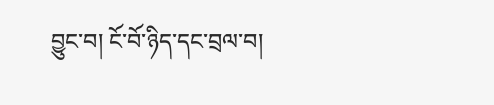བྱུང་བ། ངོ་བོ་ཉིད་དང་བྲལ་བ།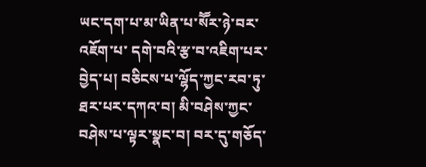ཡང་དག་པ་མ་ཡིན་པ་སཽར་ཉེ་བར་འཇོག་པ་ དགེ་བའི་རྩ་བ་འཇིག་པར་བྱེད་པ། བཅིངས་པ་ལྷོད་ཀྱང་རབ་ཏུ་ཐར་པར་དཀའ་བ། མི་བཤེས་ཀྱང་བཤེས་པ་ལྟར་སྣང་བ། བར་དུ་གཅོད་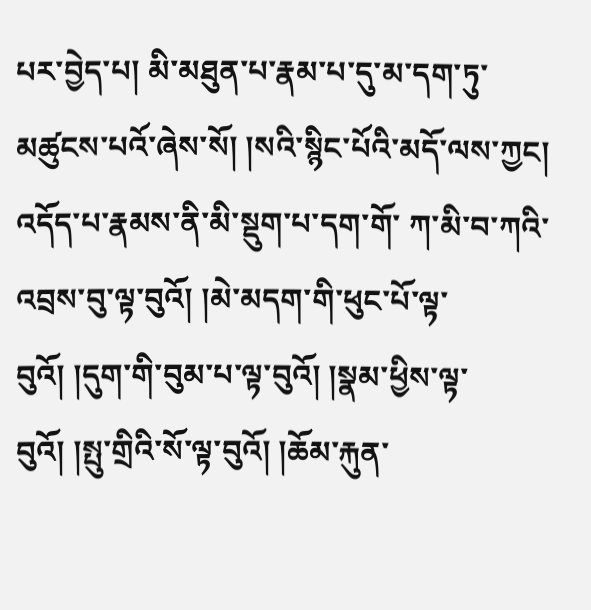པར་བྱེད་པ། མི་མཐུན་པ་རྣམ་པ་དུ་མ་དག་ཏུ་མཚུངས་པའོ་ཞེས་སོ། །སའི་སྙིང་པོའི་མདོ་ལས་ཀྱང། འདོད་པ་རྣམས་ནི་མི་སྡུག་པ་དག་གོ་ ཀ་མི་བ་ཀའི་འབྲས་བུ་ལྟ་བུའོ། །མེ་མདག་གི་ཕུང་པོ་ལྟ་བུའོ། །དུག་གི་བུམ་པ་ལྟ་བུའོ། །སྣམ་ཕྱིས་ལྟ་བུའོ། །སྤུ་གྲིའི་སོ་ལྟ་བུའོ། །ཆོམ་རྐུན་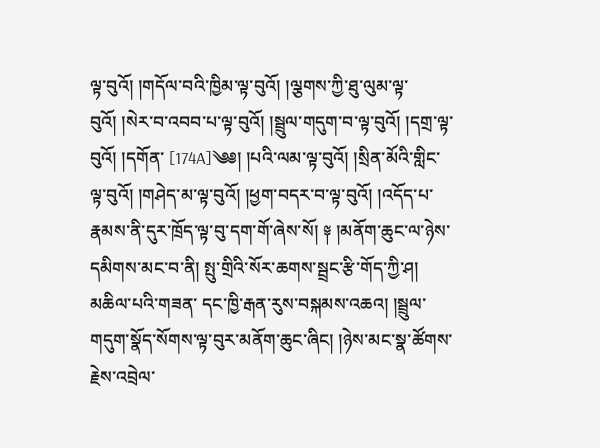ལྟ་བུའོ། །གདོལ་བའི་ཁྱིམ་ལྟ་བུའོ། །ལྕགས་ཀྱི་ཐུ་ལུམ་ལྟ་བུའོ། །སེར་བ་འབབ་པ་ལྟ་བུའོ། །སྦྲུལ་གདུག་བ་ལྟ་བུའོ། །དགྲ་ལྟ་བུའོ། །དགོན་ [174A]༄༅། །པའི་ལམ་ལྟ་བུའོ། །སྲིན་མོའི་གླིང་ལྟ་བུའོ། །གཤེད་མ་ལྟ་བུའོ། །ཕྱག་བདར་བ་ལྟ་བུའོ། །འདོད་པ་རྣམས་ནི་དུར་ཁྲོད་ལྟ་བུ་དག་གོ་ཞེས་སོ། ༈ །མནོག་ཆུང་ལ་ཉེས་དམིགས་མང་བ་ནི། སྤུ་གྲིའི་སོར་ཆགས་སྦྲང་རྩི་གོད་ཀྱི་ཤ། མཆིལ་པའི་གཟན་ དང་ཁྱི་རྒན་རུས་བསྐམས་འཆའ། །སྦྲུལ་གདུག་སྣོད་སོགས་ལྟ་བུར་མནོག་ཆུང་ཞིང། །ཉེས་མང་སྣ་ཚོགས་རྗེས་འབྲེལ་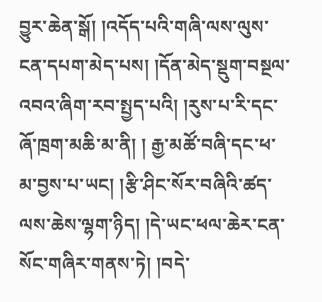བྱུར་ཆེན་སྒོ། །འདོད་པའི་གཞི་ལས་ལུས་ངན་དཔག་མེད་པས། །དོན་མེད་སྡུག་བསྔལ་འབའ་ཞིག་རབ་སྤྱད་པའི། །རུས་པ་རི་དང་ཞོ་ཁྲག་མཆི་མ་ནི། ། རྒྱ་མཚོ་བཞི་དང་ཕ་མ་བྱས་པ་ཡང། །རྩི་ཤིང་སོར་བཞིའི་ཚད་ལས་ཆེས་ལྷག་ཉིད། །དེ་ཡང་ཕལ་ཆེར་ངན་སོང་གཞིར་གནས་ཏེ། །བདེ་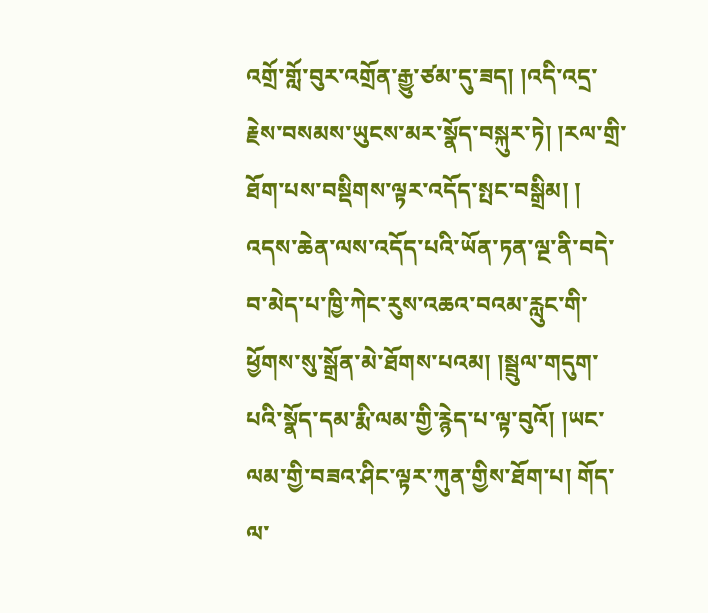འགྲོ་གློ་བུར་འགྲོན་རྒྱུ་ཙམ་དུ་ཟད། །འདི་འདྲ་རྗེས་བསམས་ཡུངས་མར་སྣོད་བསྐུར་ཏེ། །རལ་གྲི་ཐོག་པས་བསྡིགས་ལྟར་འདོད་སྤང་བསྒྲིམ། ། འདས་ཆེན་ལས་འདོད་པའི་ཡོན་ཏན་ལྔ་ནི་བདེ་བ་མེད་པ་ཁྱི་ཀེང་རུས་འཆའ་བའམ་རླུང་གི་ཕྱོགས་སུ་སྒྲོན་མེ་ཐོགས་པའམ། །སྦྲུལ་གདུག་པའི་སྣོད་དམ་རྨི་ལམ་གྱི་རྙེད་པ་ལྟ་བུའོ། །ཡང་ལམ་གྱི་བཟའ་ཤིང་ལྟར་ཀུན་གྱིས་ཐོག་པ། གོད་ལ་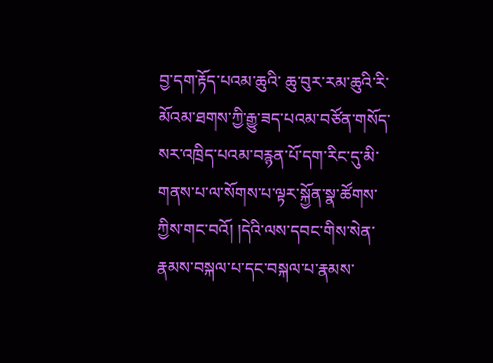བྱ་དག་རྟོད་པའམ་ཆུའི་ ཆུ་བུར་རམ་ཆུའི་རི་མོའམ་ཐགས་ཀྱི་རྒྱུ་ཟད་པའམ་བཙོན་གསོད་སར་འཁྲིད་པའམ་བརྙན་པོ་དག་རིང་དུ་མི་གནས་པ་ལ་སོགས་པ་ལྟར་སྐྱོན་སྣ་ཚོགས་ཀྱིས་གང་བའོ། །དེའི་ལས་དབང་གིས་སེན་རྣམས་བསྐལ་པ་དང་བསྐལ་པ་རྣམས་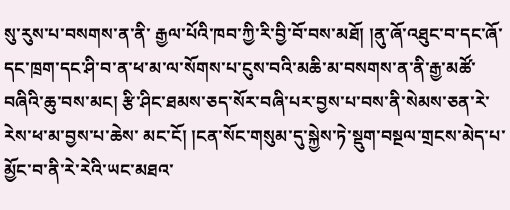སུ་རུས་པ་བསགས་ན་ནི་ རྒྱལ་པོའི་ཁབ་ཀྱི་རི་བྱི་བོ་བས་མཐོ། །ནུ་ཞོ་འཐུང་བ་དང་ཞོ་དང་ཁྲག་དང་ཤི་བ་ན་ཕ་མ་ལ་སོགས་པ་ངུས་བའི་མཆི་མ་བསགས་ན་ནི་རྒྱ་མཚོ་བཞིའི་ཆུ་བས་མང། རྩི་ཤིང་ཐམས་ཅད་སོར་བཞི་པར་བྱས་པ་བས་ནི་སེམས་ཅན་རེ་རེས་ཕ་མ་བྱས་པ་ཆེས་ མང་ངོ། །ངན་སོང་གསུམ་དུ་སྐྱེས་ཏེ་སྡུག་བསྔལ་གྲངས་མེད་པ་མྱོང་བ་ནི་རེ་རེའི་ཡང་མཐའ་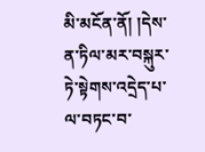མི་མངོན་ནོ། །དེས་ན་ཏིལ་མར་བསྐུར་ཏེ་སྟེགས་འདྲེད་པ་ལ་བཏང་བ་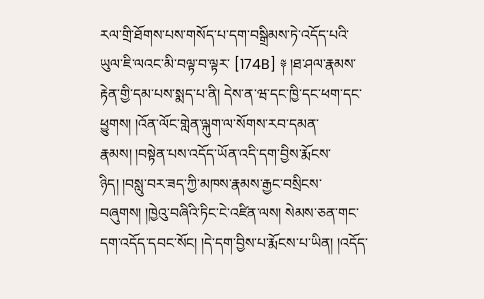རལ་གྲི་ཐོགས་པས་གསོད་པ་དག་བསྒྲིམས་ཏེ་འདོད་པའི་ཡུལ་ཇི་ལའང་མི་བལྟ་བ་ལྟར་ [174B] ༈ །ཐ་ཤལ་རྣམས་རྟེན་གྱི་དམ་པས་སྨད་པ་ནི། དེས་ན་ཝ་དང་ཁྱི་དང་ཕག་དང་ཕྱུགས། །འོན་ལོང་གླེན་ལྐུག་ལ་སོགས་རབ་དམན་རྣམས། །བསྟེན་པས་འདོད་ཡོན་འདི་དག་བྱིས་རྨོངས་ ཉིད། །བསླུ་བར་ཟད་ཀྱི་མཁས་རྣམས་རྒྱང་བསྲིངས་བཞུགས། །ཁྱེའུ་བཞིའི་ཏིང་ངེ་འཛིན་ལས། སེམས་ཅན་གང་དག་འདོད་དབང་སོང། །དེ་དག་བྱིས་པ་རྨོངས་པ་ཡིན། །འདོད་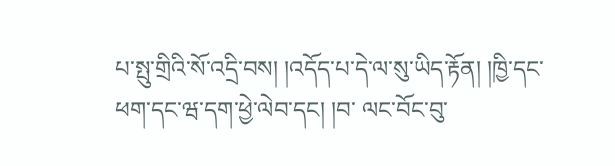པ་སྤུ་གྲིའི་སོ་འདྲི་བས། །འདོད་པ་དེ་ལ་སུ་ཡིད་རྟོན། །ཁྱི་དང་ཕག་དང་ཝ་དག་ཕྱེ་ལེབ་དང། །བ་ ལང་བོང་བུ་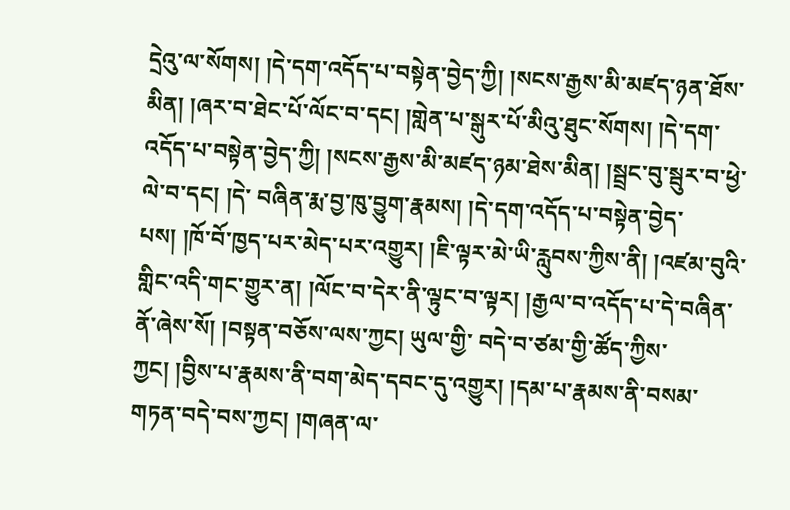དྲེའུ་ལ་སོགས། །དེ་དག་འདོད་པ་བསྟེན་བྱེད་ཀྱི། །སངས་རྒྱས་མི་མཛད་ཉན་ཐོས་མིན། །ཞར་བ་ཐེང་པོ་ལོང་བ་དང། །གླེན་པ་སྒུར་པོ་མིའུ་ཐུང་སོགས། །དེ་དག་འདོད་པ་བསྟེན་བྱེད་ཀྱི། །སངས་རྒྱས་མི་མཛད་ཉམ་ཐེས་མིན། །སྦྲང་བུ་སྦུར་བ་ཕྱེ་ལེ་བ་དང། །དེ་ བཞིན་རྨ་བྱ་ཁུ་བྱུག་རྣམས། །དེ་དག་འདོད་པ་བསྟེན་བྱེད་པས། །ཁོ་བོ་ཁྱད་པར་མེད་པར་འགྱུར། །ཇི་ལྟར་མེ་ཡི་རླུབས་ཀྱིས་ནི། །འཛམ་བུའི་གླིང་འདི་གང་གྱུར་ན། །ལོང་བ་དེར་ནི་ལྟུང་བ་ལྟར། །རྒྱལ་བ་འདོད་པ་དེ་བཞིན་ནོ་ཞེས་སོ། །བསྟན་བཅོས་ལས་ཀྱང། ཡུལ་གྱི་ བདེ་བ་ཙམ་གྱི་ཚོད་ཀྱིས་ཀྱང། །བྱིས་པ་རྣམས་ནི་བག་མེད་དབང་དུ་འགྱུར། །དམ་པ་རྣམས་ནི་བསམ་གཏན་བདེ་བས་ཀྱང། །གཞན་ལ་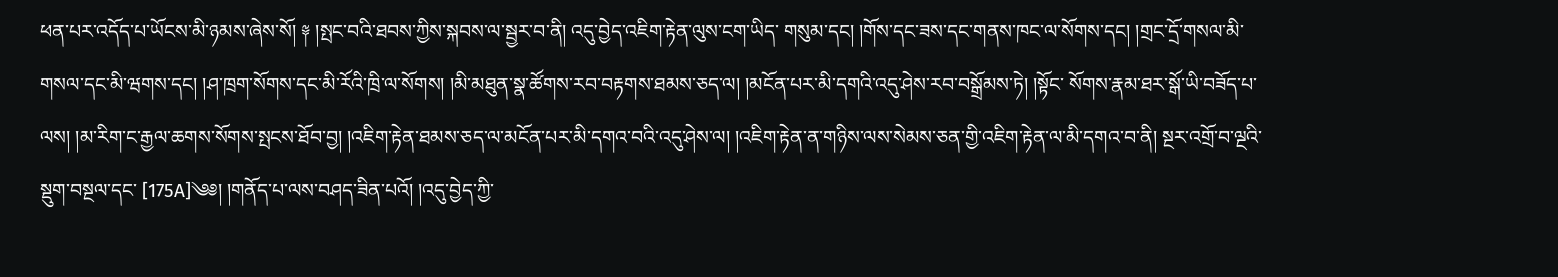ཕན་པར་འདོད་པ་ཡོངས་མི་ཉམས་ཞེས་སོ། ༈ །སྤང་བའི་ཐབས་ཀྱིས་སྐབས་ལ་སྦྱར་བ་ནི། འདུ་བྱེད་འཇིག་རྟེན་ལུས་ངག་ཡིད་ གསུམ་དང། །གོས་དང་ཟས་དང་གནས་ཁང་ལ་སོགས་དང། །གྲང་དྲོ་གསལ་མི་གསལ་དང་མི་ཝགས་དང། །ཤ་ཁྲག་སོགས་དང་མི་རོའི་ཁྲི་ལ་སོགས། །མི་མཐུན་སྣ་ཚོགས་རབ་བརྟགས་ཐམས་ཅད་ལ། །མངོན་པར་མི་དགའི་འདུ་ཤེས་རབ་བསྒྲོམས་ཏེ། །སྟོང་ སོགས་རྣམ་ཐར་སྒོ་ཡི་བཟོད་པ་ལས། །མ་རིག་ང་རྒྱལ་ཆགས་སོགས་སྤངས་ཐོབ་བྱ། །འཇིག་རྟེན་ཐམས་ཅད་ལ་མངོན་པར་མི་དགའ་བའི་འདུ་ཤེས་ལ། །འཇིག་རྟེན་ན་གཉིས་ལས་སེམས་ཅན་གྱི་འཇིག་རྟེན་ལ་མི་དགའ་བ་ནི། སྔར་འགྲོ་བ་ལྔའི་སྡུག་བསྔལ་དང་ [175A]༄༅། །གནོད་པ་ལས་བཤད་ཟིན་པའོ། །འདུ་བྱེད་ཀྱི་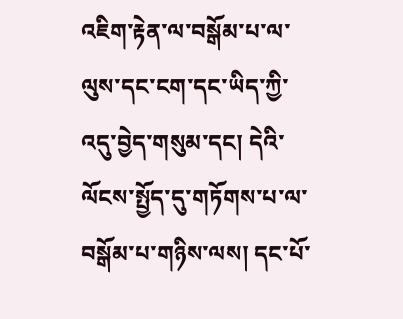འཇིག་རྟེན་ལ་བསྒོམ་པ་ལ་ལུས་དང་ངག་དང་ཡིད་ཀྱི་འདུ་བྱེད་གསུམ་དང། དེའི་ལོངས་སྤྱོད་དུ་གཏོགས་པ་ལ་བསྒོམ་པ་གཉིས་ལས། དང་པོ་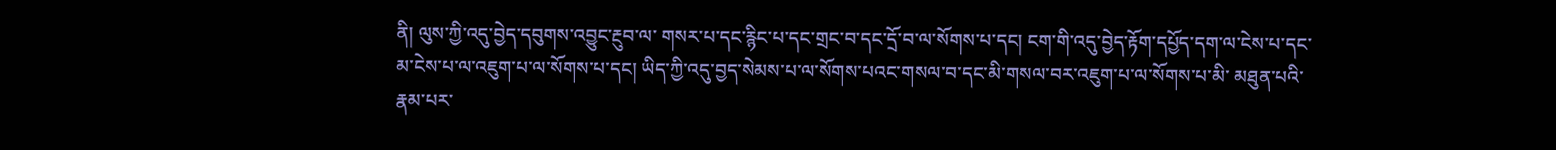ནི། ལུས་ཀྱི་འདུ་བྱེད་དབུགས་འབྱུང་རྔུབ་ལ་ གསར་པ་དང་རྙིང་པ་དང་གྲང་བ་དང་དྲོ་བ་ལ་སོགས་པ་དང། ངག་གི་འདུ་བྱེད་རྟོག་དཔྱོད་དག་ལ་ངེས་པ་དང་མ་ངེས་པ་ལ་འཇུག་པ་ལ་སོགས་པ་དང། ཡིད་ཀྱི་འདུ་བྱད་སེམས་པ་ལ་སོགས་པའང་གསལ་བ་དང་མི་གསལ་བར་འཇུག་པ་ལ་སོགས་པ་མི་ མཐུན་པའི་རྣམ་པར་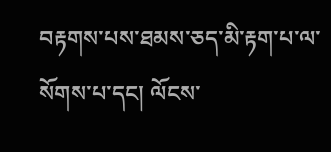བརྟགས་པས་ཐམས་ཅད་མི་རྟག་པ་ལ་སོགས་པ་དང། ལོངས་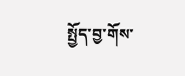སྤྱོད་བྱ་གོས་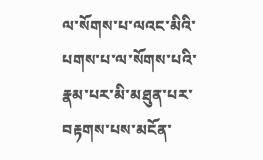ལ་སོགས་པ་ལའང་མིའི་པགས་པ་ལ་སོགས་པའི་རྣམ་པར་མི་མཐུན་པར་བརྟགས་པས་མངོན་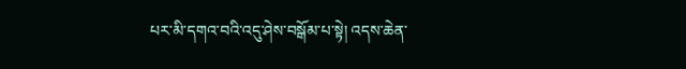པར་མི་དགའ་བའི་འདུ་ཤེས་བསྒོམ་པ་སྟེ། འདས་ཆེན་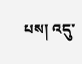པས། འདུ་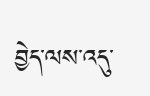བྱེད་ལས་འདུ་